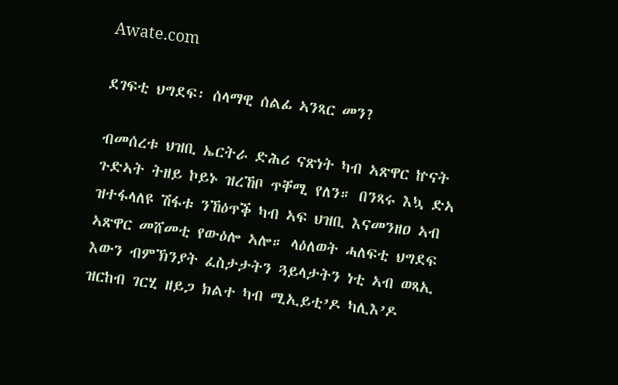Awate.com

ደገፍቲ ህግደፍ፡ ሰላማዊ ሰልፊ ኣንጻር መን?

ብመሰረቱ ህዝቢ ኤርትራ ድሕሪ ናጽነት ካብ ኣጽዋር ኵናት ጉድኣት ትዘይ ኮይኑ ዝረኸቦ ጥቐሚ የለን። በንጻሩ እኳ ድኣ ዝተፋላለዩ ሽፋቱ ንኸዕጥቕ ካብ ኣፍ ህዝቢ እናመንዘዐ ኣብ ኣጽዋር መሸመቲ የውዕሎ ኣሎ። ላዕለወት ሓለፍቲ ህግደፍ እውን ብምኽንያት ፈስታታትን ጓይላታትን ነቲ ኣብ ወጻኢ ዝርከብ ገርሂ ዘይጋ ክልተ ካብ ሚኢይቲ’ዶ ካሊእ’ዶ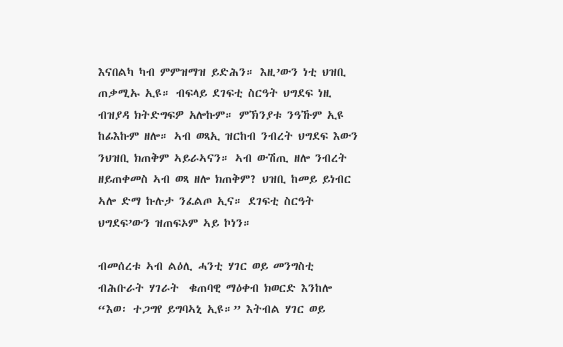እናበልካ ካብ ምምዝማዝ ይድሕን። እዚ’ውን ነቲ ህዝቢ ጠቃሚኡ ኢዩ። ብፍላይ ደገፍቲ ስርዓት ህግደፍ ነዚ ብዝያዳ ክትድግፍዎ አሎኩም። ምኽንያቱ ንዓኹም ኢዩ ከፊእኩም ዘሎ። ኣብ ወጻኢ ዝርከብ ንብረት ህግደፍ እውን ንህዝቢ ክጠቅም ኣይራኣናን። ኣብ ውሽጢ ዘሎ ንብረት ዘይጠቀመስ ኣብ ወጻ ዘሎ ክጠቅም? ህዝቢ ከመይ ይነብር ኣሎ ድማ ኩሉታ ንፈልጦ ኢና። ደገፍቲ ስርዓት ህግደፍ’ውን ዝጠፍኦም ኣይ ኮነን።

ብመሰረቱ ኣብ ልዕሊ ሓንቲ ሃገር ወይ መንግስቲ ብሕቡራት ሃገራት  ቁጠባዊ ማዕቀብ ክወርድ እንከሎ “እወ፡ ተጋግየ ይግባኣኒ ኢዩ።” እትብል ሃገር ወይ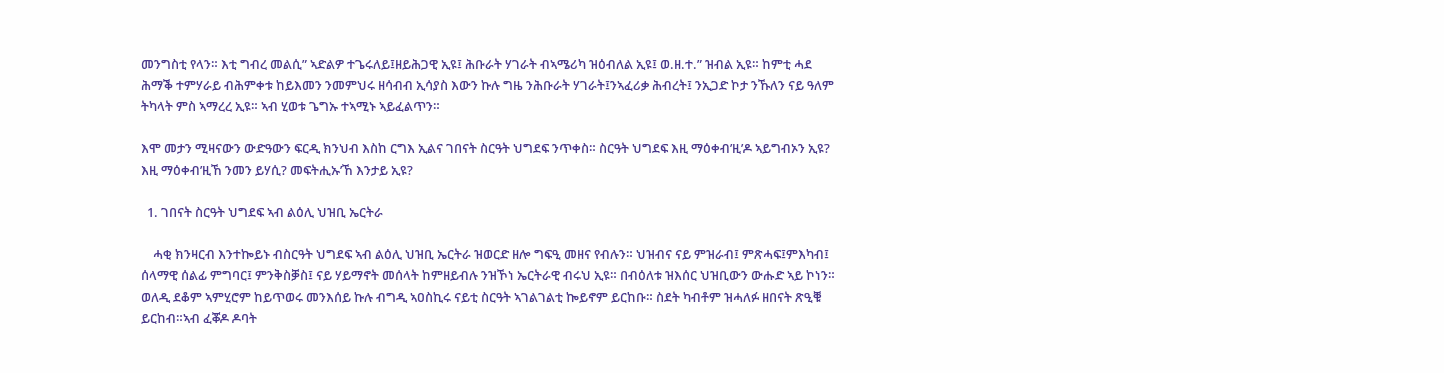መንግስቲ የላን። እቲ ግብረ መልሲ” ኣድልዎ ተጌሩለይ፤ዘይሕጋዊ ኢዩ፤ ሕቡራት ሃገራት ብኣሜሪካ ዝዕብለል ኢዩ፤ ወ.ዘ.ተ.” ዝብል ኢዩ። ከምቲ ሓደ ሕማቕ ተምሃራይ ብሕምቀቱ ከይእመን ንመምህሩ ዘሳብብ ኢሳያስ እውን ኩሉ ግዜ ንሕቡራት ሃገራት፤ንኣፈሪቃ ሕብረት፤ ንኢጋድ ኮታ ንኹለን ናይ ዓለም ትካላት ምስ ኣማረረ ኢዩ። ኣብ ሂወቱ ጌግኡ ተኣሚኑ ኣይፈልጥን።

እሞ መታን ሚዛናውን ውድዓውን ፍርዲ ክንህብ እስከ ርግእ ኢልና ገበናት ስርዓት ህግደፍ ንጥቀስ። ስርዓት ህግደፍ እዚ ማዕቀብ’ዚ’ዶ ኣይግብኦን ኢዩ? እዚ ማዕቀብ’ዚኸ ንመን ይሃሲ? መፍትሒኡ’ኸ እንታይ ኢዩ?

  1. ገበናት ስርዓት ህግደፍ ኣብ ልዕሊ ህዝቢ ኤርትራ

    ሓቂ ክንዛርብ እንተኰይኑ ብስርዓት ህግደፍ ኣብ ልዕሊ ህዝቢ ኤርትራ ዝወርድ ዘሎ ግፍዒ መዘና የብሉን። ህዝብና ናይ ምዝራብ፤ ምጽሓፍ፤ምእካብ፤ ሰላማዊ ሰልፊ ምግባር፤ ምንቅስቓስ፤ ናይ ሃይማኖት መሰላት ከምዘይብሉ ንዝኾነ ኤርትራዊ ብሩህ ኢዩ። በብዕለቱ ዝእሰር ህዝቢውን ውሑድ ኣይ ኮነን። ወለዲ ደቆም ኣምሂሮም ከይጥወሩ መንእሰይ ኩሉ ብግዲ ኣዐስኪሩ ናይቲ ስርዓት ኣገልገልቲ ኰይኖም ይርከቡ። ስደት ካብቶም ዝሓለፉ ዘበናት ጽዒቑ ይርከብ።ኣብ ፈቖዶ ዶባት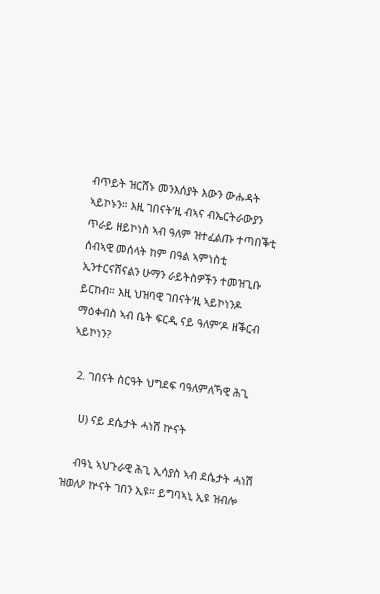ብጥይት ዝርሸኑ መንእሰያት እውን ውሑዳት ኣይኮኑን። እዚ ገበናት’ዚ ብኣና ብኤርትራውያን ጥራይ ዘይኮነስ ኣብ ዓለም ዝተፈልጡ ተጣበቕቲ ሰብኣዊ መሰላት ከም በዓል ኣምነስቲ ኢንተርናሸናልን ሁማን ራይትስዎችን ተመዝጊቡ ይርከብ። እዚ ህዝባዊ ገበናት’ዚ ኣይኮነንዶ ማዕቀብስ ኣብ ቤት ፍርዲ ናይ ዓለም’ዶ ዘቕርብ ኣይኮነን?

  2. ገበናት ስርዓት ህግደፍ ባዓለምለኻዊ ሕጊ

    ሀ) ናይ ደሴታት ሓነሽ ኵናት

    ብዓኒ ኣህጉራዊ ሕጊ ኢሳያስ ኣብ ደሴታት ሓነሽ ዝወለዖ ኵናት ገበን ኢዩ። ይግባኣኒ ኢዩ ዝብሎ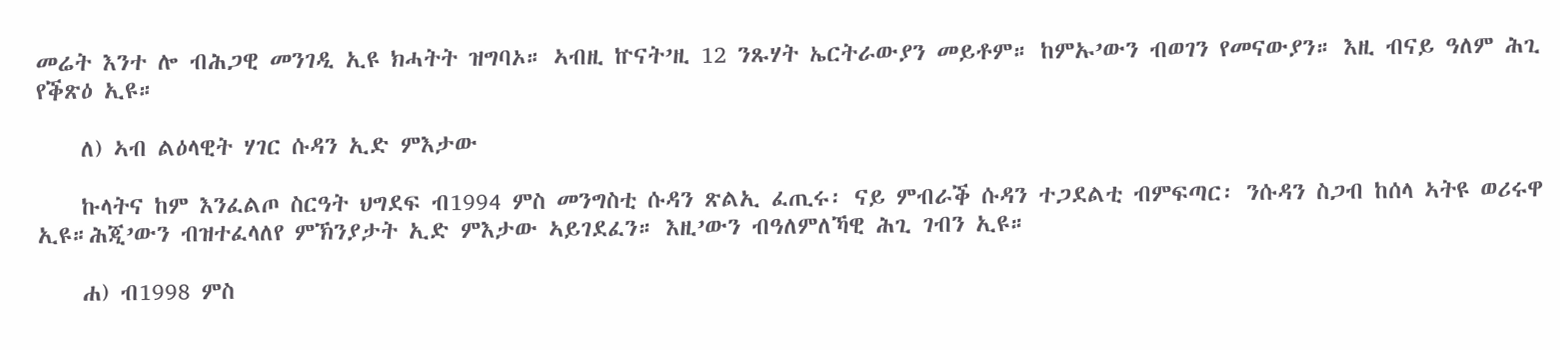መሬት እንተ ሎ ብሕጋዊ መንገዲ ኢዩ ክሓትት ዝግባኦ። ኣብዚ ኵናት’ዚ 12 ንጹሃት ኤርትራውያን መይቶም። ከምኡ’ውን ብወገን የመናውያን። እዚ ብናይ ዓለም ሕጊ የቕጽዕ ኢዩ።

    ለ) ኣብ ልዕላዊት ሃገር ሱዳን ኢድ ምእታው

    ኩላትና ከም እንፈልጦ ስርዓት ህግደፍ ብ1994 ምስ መንግስቲ ሱዳን ጽልኢ ፈጢሩ፡ ናይ ምብራቕ ሱዳን ተጋደልቲ ብምፍጣር፡ ንሱዳን ስጋብ ከሰላ ኣትዩ ወሪሩዋ ኢዩ።ሕጂ’ውን ብዝተፈላለየ ምኽንያታት ኢድ ምእታው ኣይገደፈን። እዚ’ውን ብዓለምለኻዊ ሕጊ ገብን ኢዩ።

    ሐ) ብ1998 ምስ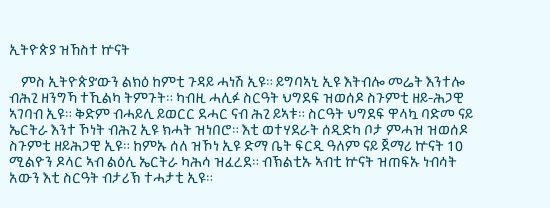ኢትዮጵያ ዝኸስተ ኵናት

    ምስ ኢትዮጵያ’ውን ልክዕ ከምቲ ጉዳይ ሓነሽ ኢዩ። ይግባኣኒ ኢዩ እትብሎ መሬት እንተሎ ብሕጊ ዘንግኻ ተኺልካ ትምጉት። ካብዚ ሓሊፉ ስርዓት ህግደፍ ዝወሰዶ ስጉምቲ ዘይ-ሕጋዊ ኣገባብ ኢዩ። ቅድም ብሓይሊ ይወርር ደሓር ናብ ሕጊ ይኣቱ። ስርዓት ህግደፍ ዋላኳ ባድመ ናይ ኤርትራ እንተ ኾነት ብሕጊ ኢዩ ክሓት ዝነበሮ። እቲ ወተሃደራት ሰዲድካ ቦታ ምሓዝ ዝወሰዶ ስጉምቲ ዘይሕጋዊ ኢዩ። ከምኡ ሰለ ዝኾነ ኢዩ ድማ ቤት ፍርዲ ዓለም ናይ ጀማሪ ኵናት 10 ሚልዮን ዶላር ኣብ ልዕሊ ኤርትራ ካሕሳ ዝፈረደ። ብኽልቲኡ ኣብቲ ኵናት ዝጠፍኡ ነብሳት አውን እቲ ስርዓት ብታሪኽ ተሓታቲ ኢዩ።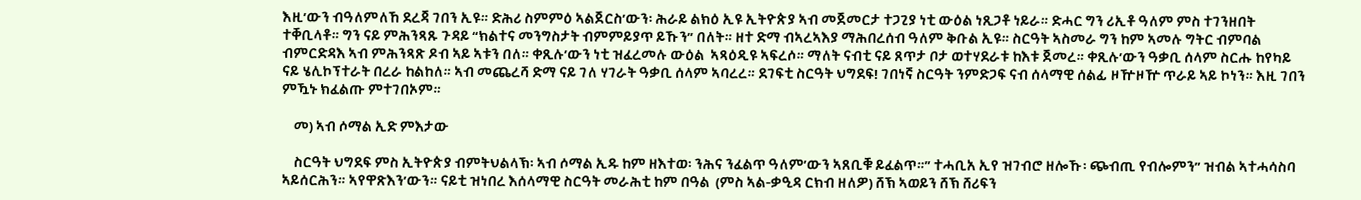እዚ’ውን ብዓለምለኸ ደረጃ ገበን ኢዩ። ድሕሪ ስምምዕ ኣልጀርስ’ውን፡ ሕራይ ልክዕ ኢዩ ኢትዮጵያ ኣብ መጀመርታ ተጋጊያ ነቲ ውዕል ነጺጋቶ ነይራ። ድሓር ግን ሪኢቶ ዓለም ምስ ተገንዘበት ተቐቢላቶ። ግን ናይ ምሕንጻጹ ጉዳይ “ክልተና መንግስታት ብምምይያጥ ይኹን” በለት። ዘተ ድማ ብኣረኣእያ ማሕበረሰብ ዓለም ቅቡል ኢዩ። ስርዓት ኣስመራ ግን ከም ኣመሉ ግትር ብምባል ብምርድዳእ ኣብ ምሕንጻጽ ዶብ ኣይ ኣቱን በለ። ቀጺሉ’ውን ነቲ ዝፈረመሉ ውዕል  ኣጻዕዲዩ ኣፍረሶ። ማለት ናብቲ ናይ ጸጥታ ቦታ ወተሃደራቱ ከእቱ ጀመረ። ቀጺሉ’ውን ዓቃቢ ሰላም ስርሑ ከየካይ ናይ ሄሊኮፕተራት በረራ ከልከለ። ኣብ መጨረሻ ድማ ናይ ገለ ሃገራት ዓቃቢ ሰላም ኣባረረ። ደገፍቲ ስርዓት ህግደፍ! ገበነኛ ስርዓት ንምድጋፍ ናብ ሰላማዊ ሰልፊ ዞዅዞዅ ጥራይ ኣይ ኮነን። እዚ ገበን ምዃኑ ክፈልጡ ምተገበኦም።

    መ) ኣብ ሶማል ኢድ ምእታው

    ስርዓት ህግደፍ ምስ ኢትዮጵያ ብምትህልላኽ፡ ኣብ ሶማል ኢዱ ከም ዘእተወ፡ ንሕና ንፈልጥ ዓለም’ውን ኣጸቢቑ ይፈልጥ።” ተሓቢአ ኢየ ዝገብሮ ዘሎኹ፡ ጭብጢ የብሎምን” ዝብል ኣተሓሳስባ ኣይሰርሕን። ኣየዋጽእን’ውን። ናይቲ ዝነበረ እሰላማዊ ስርዓት መራሕቲ ከም በዓል  (ምስ ኣል-ቃዒዳ ርክብ ዘለዎ) ሸኽ ኣወይን ሸኽ ሸሪፍን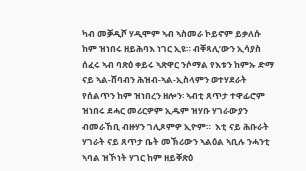ካብ መቓዲሾ ሃዲሞም ኣብ ኣስመራ ኮይኖም ይቃለሱ ከም ዝነበሩ ዘይሕባእ ነገር ኢዩ። ብቐጻሊ’ውን ኢሳያስ ሰፈሩ ኣብ ባጽዕ ቀይሩ ኣጽዋር ንሶማል የእቱን ከምኡ ድማ ናይ ኣል-ሸባብን ሕዝብ-ኣል-ኢስላምን ወተሃደራት የሰልጥን ከም ዝነበረን ዘሎን፡ ኣብቲ ጸጥታ ተዋፊሮም ዝነበሩ ደሓር መሪርዎም ኢዱም ዝሃቡ ሃገራውያን ብመራኸቢ ብዙሃን ገሊጾምዎ ኢዮም።  እቲ ናይ ሕቡራት ሃገራት ናይ ጸጥታ ቤት መኽሪውን ኣልዕል ኣቢሉ ንሓንቲ ኣባል ዝኾነት ሃገር ከም ዘይቐጽዕ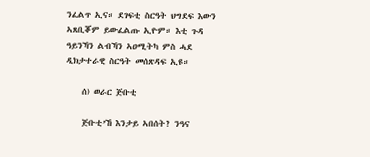ንፈልጥ ኢና። ደገፍቲ ስርዓት ህግደፍ እውን ኣጸቢቖም ይውፈልጡ ኢዮም። እቲ ጉዳ ዓይንኻን ልብኻን ኣዐሚትካ ምስ ሓደ ዲክታተራዊ ስርዓት መሰጽዳፍ ኢዩ።

    ሰ) ወራር ጅቡቲ

    ጅቡቲ’ኸ እንታይ ኣበሰት? ንዓና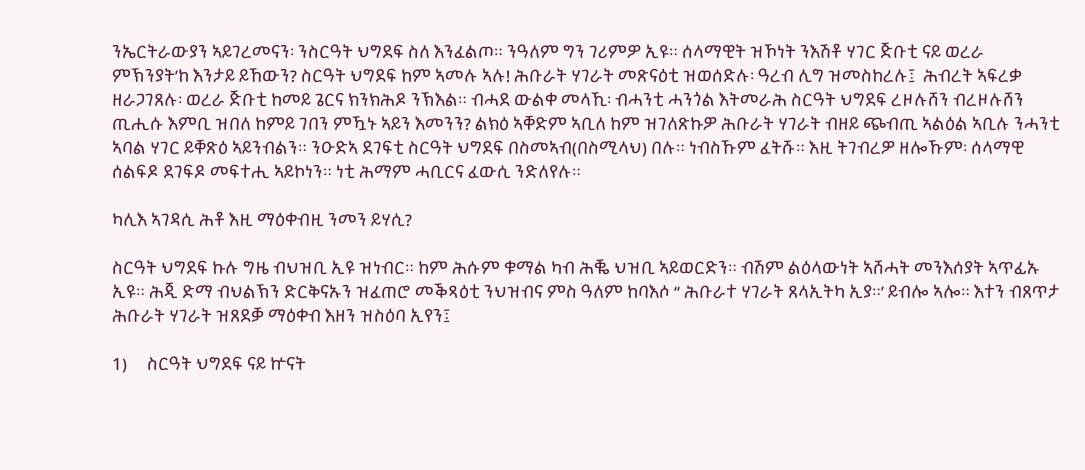ንኤርትራውያን ኣይገረመናን፡ ንስርዓት ህግደፍ ስለ እንፈልጦ። ንዓለም ግን ገሪምዎ ኢዩ። ሰላማዊት ዝኾነት ንእሽቶ ሃገር ጅቡቲ ናይ ወረራ ምኽንያት’ከ እንታይ ይኸውን? ስርዓት ህግደፍ ከም ኣመሉ ኣሉ! ሕቡራት ሃገራት መጽናዕቲ ዝወሰድሉ፡ ዓረብ ሊግ ዝመስከረሉ፤  ሕብረት ኣፍረቃ ዘራጋገጸሉ፡ ወረራ ጅቡቲ ከመይ ጌርና ክንክሕዶ ንኽእል። ብሓደ ውልቀ መላኺ፡ ብሓንቲ ሓንጎል እትመራሕ ስርዓት ህግደፍ ረዞሉሸን ብረዞሉሸን ጢሒሱ እምቢ ዝበለ ከምይ ገበን ምዃኑ ኣይን እመንን? ልክዕ ኣቐድም ኣቢለ ከም ዝገለጽኩዎ ሕቡራት ሃገራት ብዘይ ጭብጢ ኣልዕል ኣቢሉ ንሓንቲ ኣባል ሃገር ይቐጽዕ ኣይንብልን። ንዑድኣ ደገፍቲ ስርዓት ህግደፍ በስመኣብ(በስሚላህ) በሉ። ነብስኹም ፈትሹ። እዚ ትገብረዎ ዘሎኹም፡ ሰላማዊ ሰልፍዶ ደገፍዶ መፍተሒ ኣይኮነን። ነቲ ሕማም ሓቢርና ፈውሲ ንድለየሉ።

ካሊእ ኣገዳሲ ሕቶ እዚ ማዕቀብዚ ንመን ይሃሲ?

ስርዓት ህግደፍ ኩሉ ግዜ ብህዝቢ ኢዩ ዝነብር። ከም ሕሱም ቁማል ካብ ሕቘ ህዝቢ ኣይወርድን። ብሽም ልዕላውነት ኣሸሓት መንእሰያት ኣጥፊኡ ኢዩ። ሕጂ ድማ ብህልኽን ድርቅናኡን ዝፈጠሮ መቕጻዕቲ ንህዝብና ምስ ዓለም ከባእሶ “ ሕቡራተ ሃገራት ጸላኢትካ ኢያ።’ ይብሎ ኣሎ። እተን ብጸጥታ ሕቡራት ሃገራት ዝጸደቓ ማዕቀብ እዘን ዝስዕባ ኢየን፤

1)     ስርዓት ህግደፍ ናይ ኵናት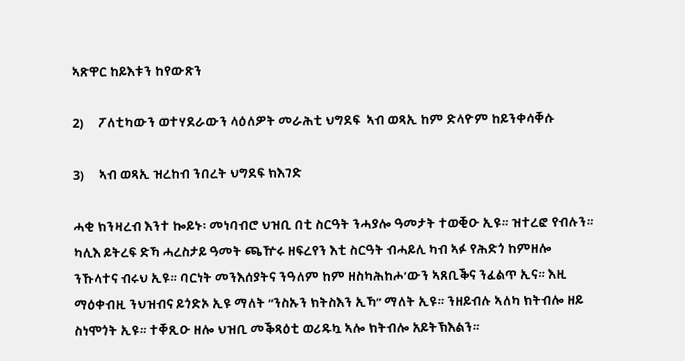ኣጽዋር ከይእቱን ከየውጽን

2)     ፖለቲካውን ወተሃደራውን ላዕለዎት መራሕቲ ህግደፍ  ኣብ ወጻኢ ከም ድላዮም ከይንቀሳቐሱ

3)     ኣብ ወጻኢ ዝረከብ ንበረት ህግደፍ ክእገድ

ሓቂ ክንዛረብ እንተ ኰይኑ፡ መነባብሮ ህዝቢ በቲ ስርዓት ንሓያሎ ዓመታት ተወቒዑ ኢዩ። ዝተረፎ የብሉን። ካሊእ ይትረፍ ድኻ ሓረስታይ ዓመት ጫዅሩ ዘፍረየን እቲ ስርዓት ብሓይሊ ካብ ኣፉ የሕድጎ ከምዘሎ ንኹላተና ብሩህ ኢዩ። ባርነት መንእሰያትና ንዓለም ከም ዘስካሕከሖ’ውን ኣጸቢቕና ንፈልጥ ኢና። እዚ ማዕቀብዚ ንህዝብና ይጎድኦ ኢዩ ማለት “ንስኡን ክትስእን ኢኻ” ማለት ኢዩ። ንዘይብሉ ኣለካ ክትብሎ ዘይ ስነሞጎት ኢዩ። ተቐጺዑ ዘሎ ህዝቢ መቕጻዕቲ ወሪዱኳ ኣሎ ክትብሎ አይትኽእልን።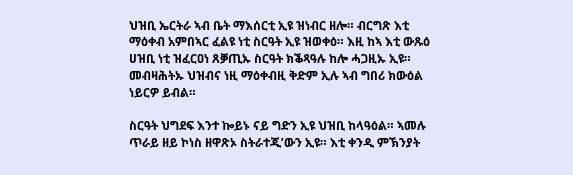ህዝቢ ኤርትራ ኣብ ቤት ማእሰርቲ ኢዩ ዝነብር ዘሎ። ብርግጽ እቲ ማዕቀብ አምበኣር ፈልዩ ነቲ ስርዓት ኢዩ ዝወቀዕ። እዚ ከኣ እቲ ውጹዕ ሀዝቢ ነቲ ዝፈርዐነ ጸቓጢኡ ስርዓት ክቕጻዓሉ ከሎ ሓጋዚኡ ኢዩ። መብዛሕትኡ ህዝብና ነዚ ማዕቀብዚ ቅድም ኢሉ ኣብ ግበሪ ክውዕል ነይርዎ ይብል።

ስርዓት ህግደፍ እንተ ኰይኑ ናይ ግድን ኢዩ ህዝቢ ከላዓዕል። ኣመሉ ጥራይ ዘይ ኮነስ ዘዋጽኦ ስትራተጂ’ውን ኢዩ። እቲ ቀንዲ ምኽንያት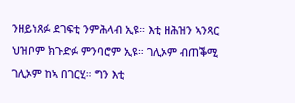ንዘይነጸፉ ደገፍቲ ንምሕላብ ኢዩ። እቲ ዘሕዝን ኣንጻር ህዝቦም ክጉድፉ ምንባሮም ኢዩ። ገሊኦም ብጠቕሚ ገሊኦም ከኣ በገርሂ። ግን እቲ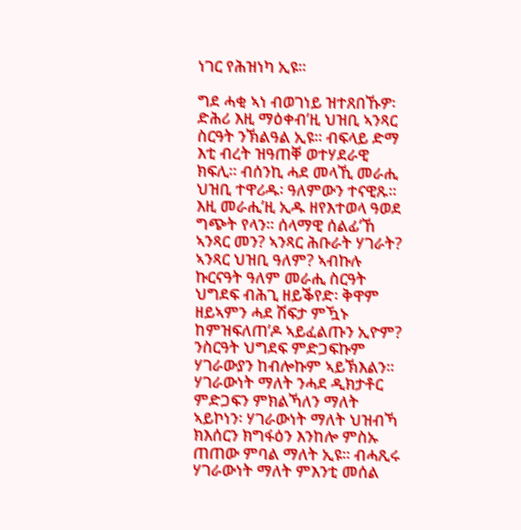ነገር የሕዝነካ ኢዩ።

ግደ ሓቂ ኣነ ብወገነይ ዝተጸበኹዎ፡ ድሕሪ እዚ ማዕቀብ’ዚ ህዝቢ ኣንጻር ስርዓት ንኽልዓል ኢዩ። ብፍላይ ድማ እቲ ብረት ዝዓጠቐ ወተሃደራዊ ክፍሊ። ብሰንኪ ሓደ መላኺ መራሒ ህዝቢ ተዋሪዱ፡ ዓለምውን ተናዊጹ። እዚ መራሒ’ዚ ኢዱ ዘየእተወላ ዓወደ ግጭት የላን። ሰላማዊ ሰልፊ’ኸ ኣንጻር መን? ኣንጻር ሕቡራት ሃገራት? ኣንጻር ህዝቢ ዓለም? ኣብኩሉ ኩርናዓት ዓለም መራሒ ስርዓት ህግደፍ ብሕጊ ዘይቕየድ፡ ቅዋም ዘይኣምን ሓደ ሽፍታ ምዃኑ  ከምዝፍለጠ’ዶ ኣይፈልጡን ኢዮም? ንስርዓት ህግደፍ ምድጋፍኩም ሃገራውያን ከብሎኩም ኣይኽእልን። ሃገራውነት ማለት ንሓደ ዲክታቶር ምድጋፍን ምክልኻለን ማለት ኣይኮነን፡ ሃገራውነት ማለት ህዝብኻ ክእሰርን ክግፋዕን እንከሎ ምስኡ ጠጠው ምባል ማለት ኢዩ። ብሓጺሩ ሃገራውነት ማለት ምእንቲ መሰል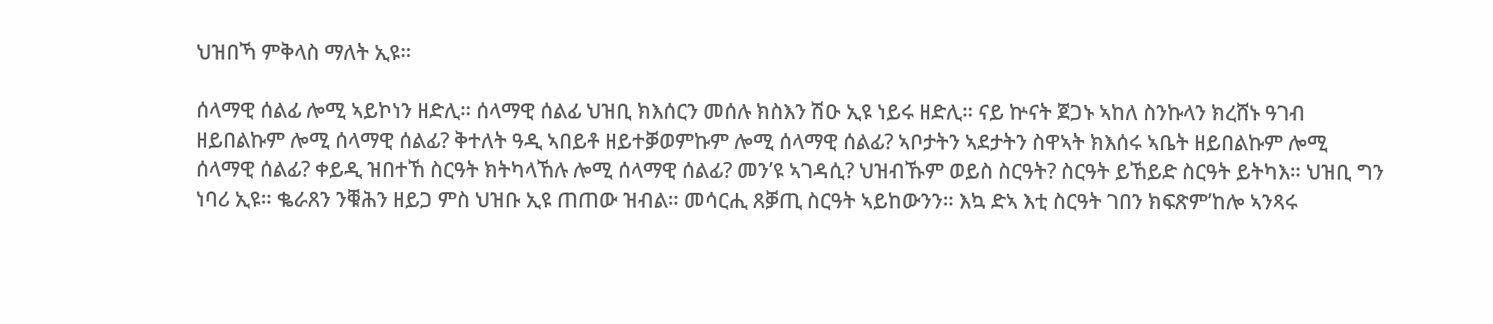ህዝበኻ ምቅላስ ማለት ኢዩ።

ሰላማዊ ሰልፊ ሎሚ ኣይኮነን ዘድሊ። ሰላማዊ ሰልፊ ህዝቢ ክእሰርን መሰሉ ክስእን ሽዑ ኢዩ ነይሩ ዘድሊ። ናይ ኵናት ጀጋኑ ኣከለ ስንኩላን ክረሸኑ ዓገብ ዘይበልኩም ሎሚ ሰላማዊ ሰልፊ? ቅተለት ዓዲ ኣበይቶ ዘይተቓወምኩም ሎሚ ሰላማዊ ሰልፊ? ኣቦታትን ኣደታትን ስዋኣት ክእሰሩ ኣቤት ዘይበልኩም ሎሚ ሰላማዊ ሰልፊ? ቀይዲ ዝበተኸ ስርዓት ክትካላኸሉ ሎሚ ሰላማዊ ሰልፊ? መን’ዩ ኣገዳሲ? ህዝብኹም ወይስ ስርዓት? ስርዓት ይኸይድ ስርዓት ይትካእ። ህዝቢ ግን ነባሪ ኢዩ። ቈራጸን ንቑሕን ዘይጋ ምስ ህዝቡ ኢዩ ጠጠው ዝብል። መሳርሒ ጸቓጢ ስርዓት ኣይከውንን። እኳ ድኣ እቲ ስርዓት ገበን ክፍጽም’ከሎ ኣንጻሩ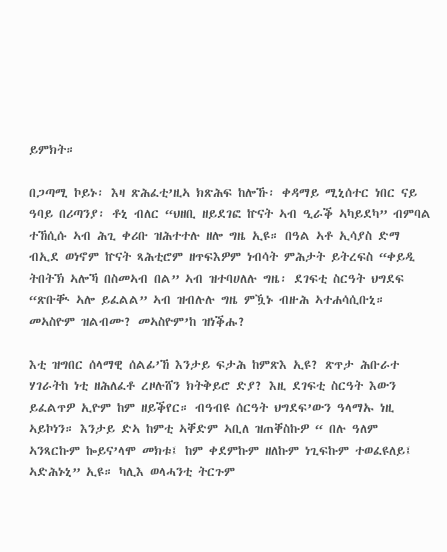ይምክት።

በጋጣሚ ኮይኑ፡ እዛ ጽሕፈቲ’ዚኣ ክጽሕፍ ከሎኹ፡ ቀዳማይ ሚኒሰተር ነበር ናይ ዓባይ በሪጣንያ፡ ቶኒ ብለር “ህዘቢ ዘይደገፎ ኵናት ኣብ ዒራቕ ኣካይደካ” ብምባል ተኸሲሱ ኣብ ሕጊ ቀሪቡ ዝሕተተሉ ዘሎ ግዜ ኢዩ። በዓል ኣቶ ኢሳያስ ድማ ብኢደ ወነኖም ኵናት ጻሕቲሮም ዘጥፍእዎም ነብሳት ምሕታት ይትረፍስ “ቀይዲ ትበትኽ ኣሎኻ በስመኣብ በል” ኣብ ዝተባሀለሉ ግዜ፡ ደገፍቲ ስርዓት ህግደፍ “ጽቡቚ ኣሎ ይፈልል” ኣብ ዝብሉሉ ግዜ ምዃኑ ብዙሕ ኣተሐሳሲቡኒ። መኣስዮም ዝልብሙ? መኣስዮም’ከ ዝነቕሑ?

እቲ ዝግበር ሰላማዊ ሰልፊ’ኸ እንታይ ፍታሕ ከምጽእ ኢዩ? ጽጥታ ሕቡራተ ሃገራትከ ነቲ ዘሕለፈቶ ረዞሉሸን ክትቅይሮ ድያ? እዚ ደገፍቲ ስርዓት እውን ይፈልጥዎ ኢዮም ከም ዘይቕየር። ብዓብዩ ሰርዓት ህግደፍ’ውን ዓላማኡ ነዚ ኣይኮነን። እንታይ ድኣ ከምቲ ኣቐድም ኣቢለ ዝጠቐስኩዎ “ በሉ ዓለም ኣንጻርኩም ኰይና’ላሞ መክቱ፤ ከም ቀደምኩም ዘለኩም ነጊፍኩም ተወፈዩለይ፤ ኣድሕኑኒ” ኢዩ። ካሊእ ወላሓንቲ ትርጉም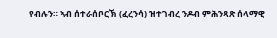የብሉን። ኣብ ሰተራሰቦርኽ (ፈረንሳ) ዝተገብረ ንዶብ ምሕንጻጽ ሰላማዊ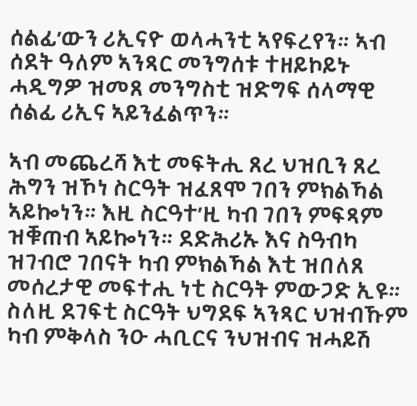ሰልፊ’ውን ሪኢናዮ ወላሓንቲ ኣየፍረየን። ኣብ ሰደት ዓለም ኣንጻር መንግሰቱ ተዘይኮይኑ ሓዲግዎ ዝመጸ መንግስቲ ዝድግፍ ሰላማዊ ሰልፊ ሪኢና ኣይንፈልጥን።

ኣብ መጨረሻ እቲ መፍትሒ ጸረ ህዝቢን ጸረ ሕግን ዝኾነ ስርዓት ዝፈጸሞ ገበን ምክልኻል ኣይኰነን። እዚ ስርዓተ’ዚ ካብ ገበን ምፍጻም ዝቑጠብ ኣይኰነን። ደድሕሪኡ እና ስዓብካ ዝገብሮ ገበናት ካብ ምክልኻል እቲ ዝበለጸ መሰረታዊ መፍተሒ ነቲ ስርዓት ምውጋድ ኢዩ። ስለዚ ደገፍቲ ስርዓት ህግደፍ ኣንጻር ህዝብኹም ካብ ምቅላስ ንዑ ሓቢርና ንህዝብና ዝሓይሽ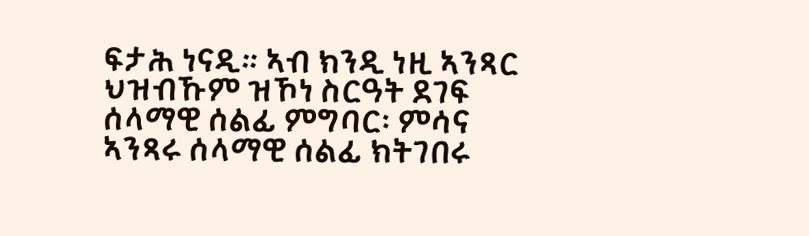ፍታሕ ነናዲ። ኣብ ክንዲ ነዚ ኣንጻር ህዝብኹም ዝኾነ ስርዓት ደገፍ ሰላማዊ ሰልፊ ምግባር፡ ምሳና ኣንጻሩ ሰላማዊ ሰልፊ ክትገበሩ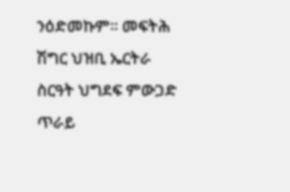ንዕድመኩም። መፍትሕ ሽግር ህዝቢ ኤርትራ ስርዓት ህግደፍ ምውጋድ ጥራይ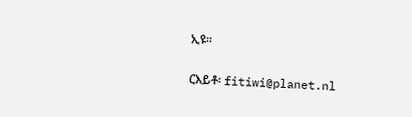ኢዩ።

ርእይቶ፡ fitiwi@planet.nl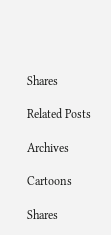Shares

Related Posts

Archives

Cartoons

Shares